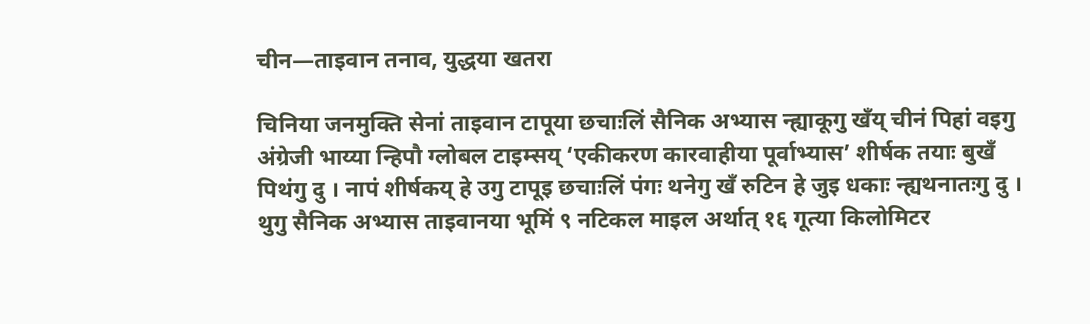चीन—ताइवान तनाव, युद्धया खतरा

चिनिया जनमुक्ति सेनां ताइवान टापूया छचाःलिं सैनिक अभ्यास न्ह्याकूगु खँय् चीनं पिहां वइगु अंग्रेजी भाय्या न्हिपौ ग्लोबल टाइम्सय् ‘एकीकरण कारवाहीया पूर्वाभ्यास’ शीर्षक तयाः बुखँ पिथंगु दु । नापं शीर्षकय् हे उगु टापूइ छचाःलिं पंगः थनेगु खँ रुटिन हे जुइ धकाः न्ह्यथनातःगु दु । थुगु सैनिक अभ्यास ताइवानया भूमिं ९ नटिकल माइल अर्थात् १६ गूत्या किलोमिटर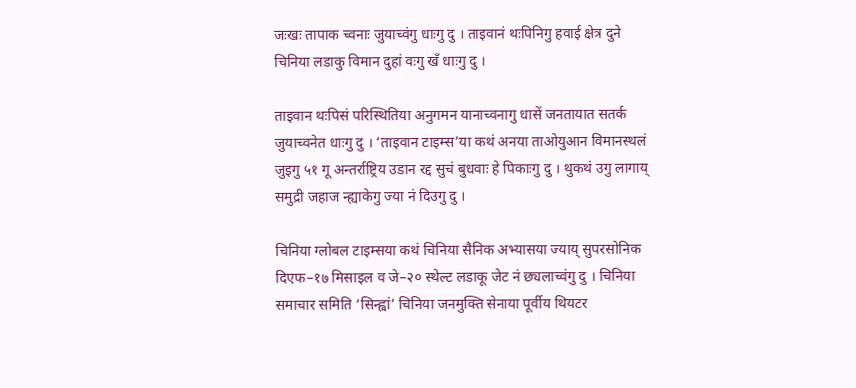जःखः तापाक च्वनाः जुयाच्वंगु धाःगु दु । ताइवानं थःपिनिगु हवाई क्षेत्र दुने चिनिया लडाकु विमान दुहां वःगु खँ धाःगु दु ।

ताइवान थःपिसं परिस्थितिया अनुगमन यानाच्वनागु धासें जनतायात सतर्क जुयाच्वनेत धाःगु दु । ‘ताइवान टाइम्स’या कथं अनया ताओयुआन विमानस्थलं जुइगु ५१ गू अन्तर्राष्ट्रिय उडान रद्द सुचं बुधवाः हे पिकाःगु दु । थुकथं उगु लागाय् समुद्री जहाज न्ह्याकेगु ज्या नं दिउगु दु ।

चिनिया ग्लोबल टाइम्सया कथं चिनिया सैनिक अभ्यासया ज्याय् सुपरसोनिक दिएफ–१७ मिसाइल व जे–२० स्थेल्ट लडाकू जेट नं छ्यलाच्वंगु दु । चिनिया समाचार समिति ‘सिन्ह्वां’ चिनिया जनमुक्ति सेनाया पूर्वीय थियटर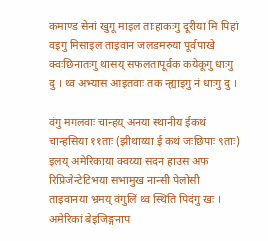कमाण्ड सेनां खुगू माइल ताःहाकःगु दूरीया मि पिहां वइगु मिसाइल ताइवान जलडमरुया पूर्वपाखे क्वःछिनातःगु थासय् सफलतापूर्वक कयेकूगु धाःगु दु । थ्व अभ्यास आइतवाः तक न्ह्याइगु नं धाःगु दु ।

वंगु मगलवाः चान्हय् अनया स्थानीय ईकथं चान्हसिया ११ताः (झीथाय्या ई कथं जःछिपाः ९ताः) इलय् अमेरिकाया क्वय्या सदन हाउस अफ रिप्रिजेन्टेटिभया सभामुख नान्सी पेलोसी ताइवानया भ्रमय् वंगुलिं थ्व स्थिति पिदंगु खः । अमेरिकां बेइजिङ्गनाप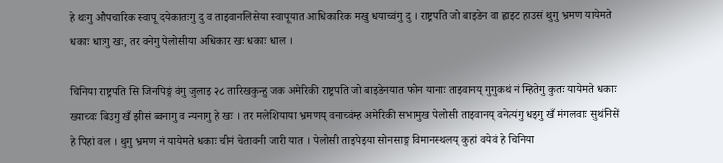हे थःगु औपचारिक स्वापू दयेकातःगु दु व ताइवानलिसेया स्वापूयात आधिकारिक मखु धयाच्वंगु दु । राष्ट्रपति जो बाइडेन वा ह्वाइट हाउसं थुगु भ्रमण यायेमते धकाः धाःगु खः, तर वनेगु पेलोसीया अधिकार खः धकाः धाल ।

चिनिया राष्ट्रपति सि जिनपिङ्गं वंगु जुलाइ २८ तारिखकुन्हु जक अमेरिकी राष्ट्रपति जो बाइडेनयात फोन यानाः ताइवानय् गुगुकथं नं म्हितेगु कुतः यायेमते धकाः ख्याच्वः बिउगु खँ झीसं ब्वनागु व न्यनागु हे खः । तर मलेशियाया भ्रमणय् वनाच्वंम्ह अमेरिकी सभामुख पेलोसी ताइवानय् वनेत्यंगु धइगु खँ मंगलवाः सुथंनिसें हे पिहां वल । थुगु भ्रमण नं यायेमते धकाः चीनं चेतावनी जारी यात । पेलोसी ताइपेइया सोनसाङ्ग विमानस्थलय् कुहां वयेवं हे चिनिया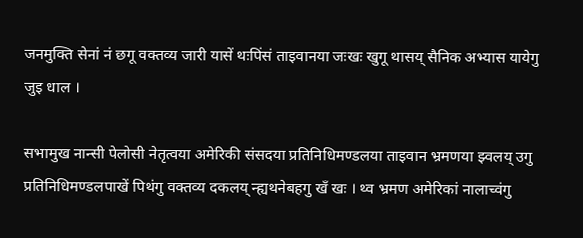जनमुक्ति सेनां नं छगू वक्तव्य जारी यासें थःपिंसं ताइवानया जःखः खुगू थासय् सैनिक अभ्यास यायेगु जुइ धाल ।

सभामुख नान्सी पेलोसी नेतृत्वया अमेरिकी संसदया प्रतिनिधिमण्डलया ताइवान भ्रमणया झ्वलय् उगु प्रतिनिधिमण्डलपाखें पिथंगु वक्तव्य दकलय् न्ह्यथनेबहगु खँ खः । थ्व भ्रमण अमेरिकां नालाच्वंगु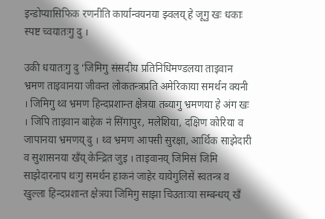इन्डोप्यासिफिक रणनीति कार्यान्वयनया झ्वलय् हे जूगु खः धकाः स्पष्ट च्वयातःगु दु ।

उकी धयातःगु दु ‘जिमिगु संसदीय प्रतिनिधिमण्डलया ताइवान भ्रमण ताइवानया जीवन्त लोकतन्त्रप्रति अमेरिकाया समर्थन क्यनी । जिमिगु थ्व भ्रमण हिन्दप्रशान्त क्षेत्रया तब्यागु भ्रमणया हे अंग खः । जिपि ताइवान बाहेक नं सिंगापुर, मलेशिया, दक्षिण कोरिया व जापानया भ्रमणय् दु । थ्व भ्रमण आपसी सुरक्षा, आर्थिक साझेदारी व सुशासनया खँय् केन्द्रित जुइ । ताइवानय् जिमिसं जिमि साझेदारनाप थःगु समर्थन हाकनं जाहेर यायेगुलिसें स्वतन्त्र व खुल्ला हिन्दप्रशान्त क्षेत्रया जिमिगु साझा चिउताःया सम्बन्धय् खँ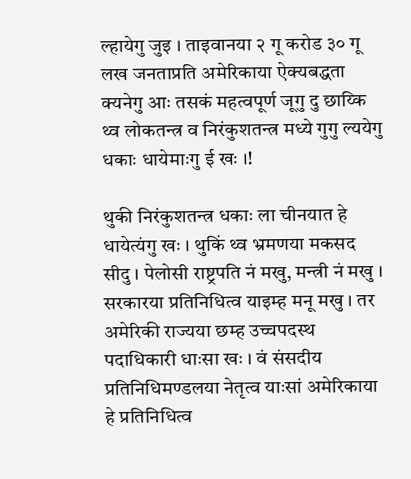ल्हायेगु जुइ । ताइवानया २ गू करोड ३० गू लख जनताप्रति अमेरिकाया ऐक्यबद्धता क्यनेगु आः तसकं महत्वपूर्ण जूगु दु छाय्कि थ्व लोकतन्त्र व निरंकुशतन्त्र मध्ये गुगु ल्ययेगु धकाः धायेमाःगु ई खः ।!

थुकी निरंकुशतन्त्र धकाः ला चीनयात हे धायेत्यंगु खः । थुकिं थ्व भ्रमणया मकसद सीदु । पेलोसी राष्ट्रपति नं मखु, मन्त्री नं मखु । सरकारया प्रतिनिधित्व याइम्ह मनू मखु । तर अमेरिकी राज्यया छम्ह उच्चपदस्थ पदाधिकारी धाःसा खः । वं संसदीय प्रतिनिधिमण्डलया नेतृत्व याःसां अमेरिकाया हे प्रतिनिधित्व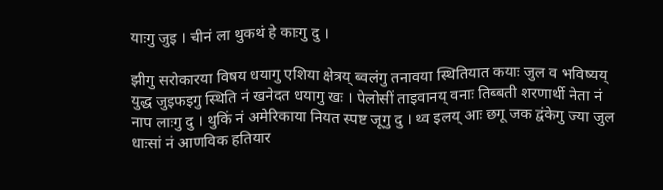याःगु जुइ । चीनं ला थुकथं हे काःगु दु ।

झीगु सरोकारया विषय धयागु एशिया क्षेत्रय् ब्वलंगु तनावया स्थितियात कयाः जुल व भविष्यय् युद्ध जुइफइगु स्थिति नं खनेदत धयागु खः । पेलोसीं ताइवानय् वनाः तिब्बती शरणार्थी नेता नं नाप लाःगु दु । थुकिं नं अमेरिकाया नियत स्पष्ट जूगु दु । थ्व इलय् आः छगू जक द्वंकेगु ज्या जुल धाःसां नं आणविक हतियार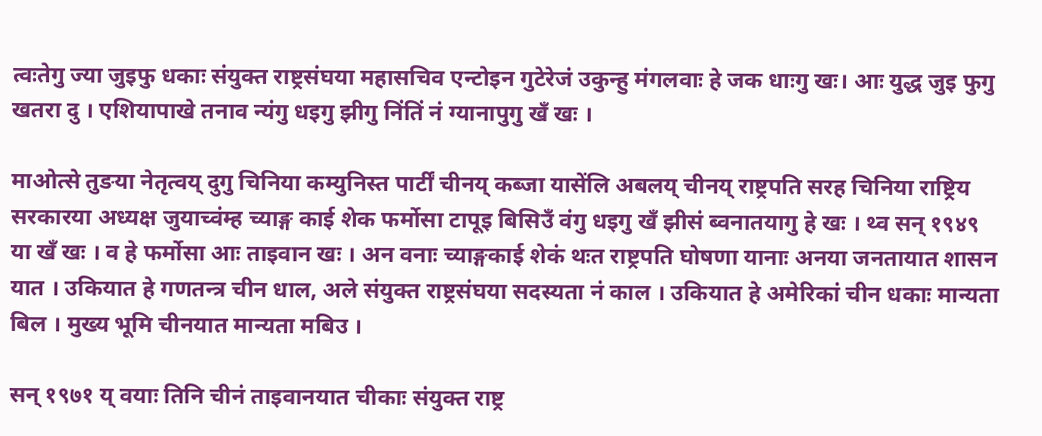त्वःतेगु ज्या जुइफु धकाः संयुक्त राष्ट्रसंघया महासचिव एन्टोइन गुटेरेजं उकुन्हु मंगलवाः हे जक धाःगु खः। आः युद्ध जुइ फुगु खतरा दु । एशियापाखे तनाव न्यंगु धइगु झीगु निंतिं नं ग्यानापुगु खँ खः ।

माओत्से तुङया नेतृत्वय् दुगु चिनिया कम्युनिस्त पार्टीं चीनय् कब्जा यासेंलि अबलय् चीनय् राष्ट्रपति सरह चिनिया राष्ट्रिय सरकारया अध्यक्ष जुयाच्वंम्ह च्याङ्ग काई शेक फर्मोसा टापूइ बिसिउँ वंगु धइगु खँ झीसं ब्वनातयागु हे खः । थ्व सन् १९४९ या खँ खः । व हे फर्मोसा आः ताइवान खः । अन वनाः च्याङ्गकाई शेकं थःत राष्ट्रपति घोषणा यानाः अनया जनतायात शासन यात । उकियात हे गणतन्त्र चीन धाल, अले संयुक्त राष्ट्रसंघया सदस्यता नं काल । उकियात हे अमेरिकां चीन धकाः मान्यता बिल । मुख्य भूमि चीनयात मान्यता मबिउ ।

सन् १९७१ य् वयाः तिनि चीनं ताइवानयात चीकाः संयुक्त राष्ट्र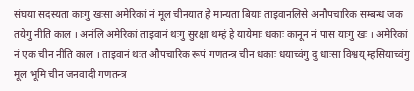संघया सदस्यता काःगु खःसा अमेरिकां नं मूल चीनयात हे मान्यता बियाः ताइवानलिसे अनौपचारिक सम्बन्ध जक तयेगु नीति काल । अनंलि अमेरिकां ताइवानं थःगु सुरक्षा थम्हं हे यायेमाः धकाः कानून नं पास याःगु खः । अमेरिकां नं एक चीन नीति काल । ताइवानं थःत औपचारिक रूपं गणतन्त्र चीन धकाः धयाच्वंगु दु धाःसा विश्वय् म्हसियाच्वंगु मूल भूमि चीन जनवादी गणतन्त्र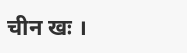चीन खः ।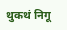थुकथं निगू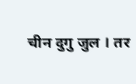चीन दुगु जुल । तर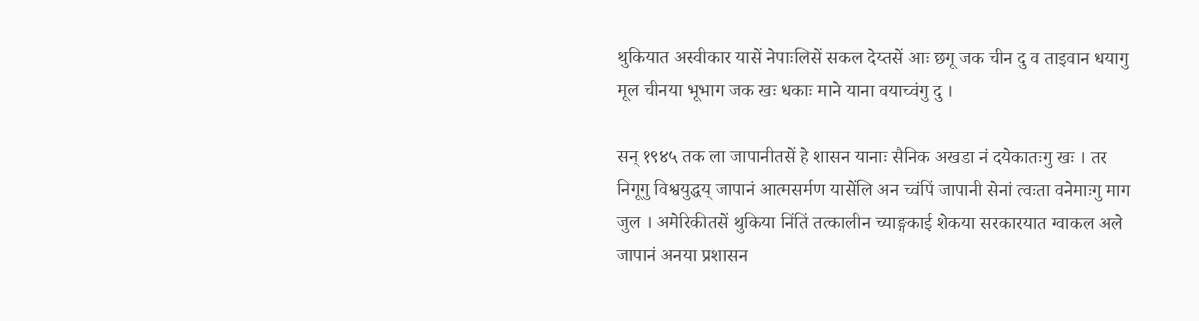थुकियात अस्वीकार यासें नेपाःलिसें सकल देय्तसें आः छगू जक चीन दु व ताइवान धयागु मूल चीनया भूभाग जक खः धकाः माने याना वयाच्वंगु दु ।

सन् १९४५ तक ला जापानीतसें हे शासन यानाः सैनिक अखडा नं दयेकातःगु खः । तर निगूगु विश्वयुद्धय् जापानं आत्मसर्मण यासेंलि अन च्वंपिं जापानी सेनां त्वःता वनेमाःगु माग जुल । अमेरिकीतसें थुकिया निंतिं तत्कालीन च्याङ्गकाई शेकया सरकारयात ग्वाकल अले जापानं अनया प्रशासन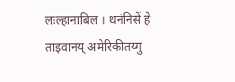लःल्हानाबिल । थनंनिसें हे ताइवानय् अमेरिकीतय्गु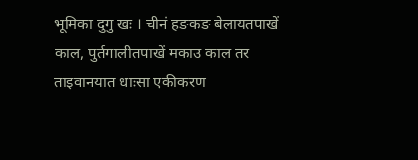भूमिका दुगु खः । चीनं हङकङ बेलायतपाखें काल, पुर्तगालीतपाखें मकाउ काल तर ताइवानयात धाःसा एकीकरण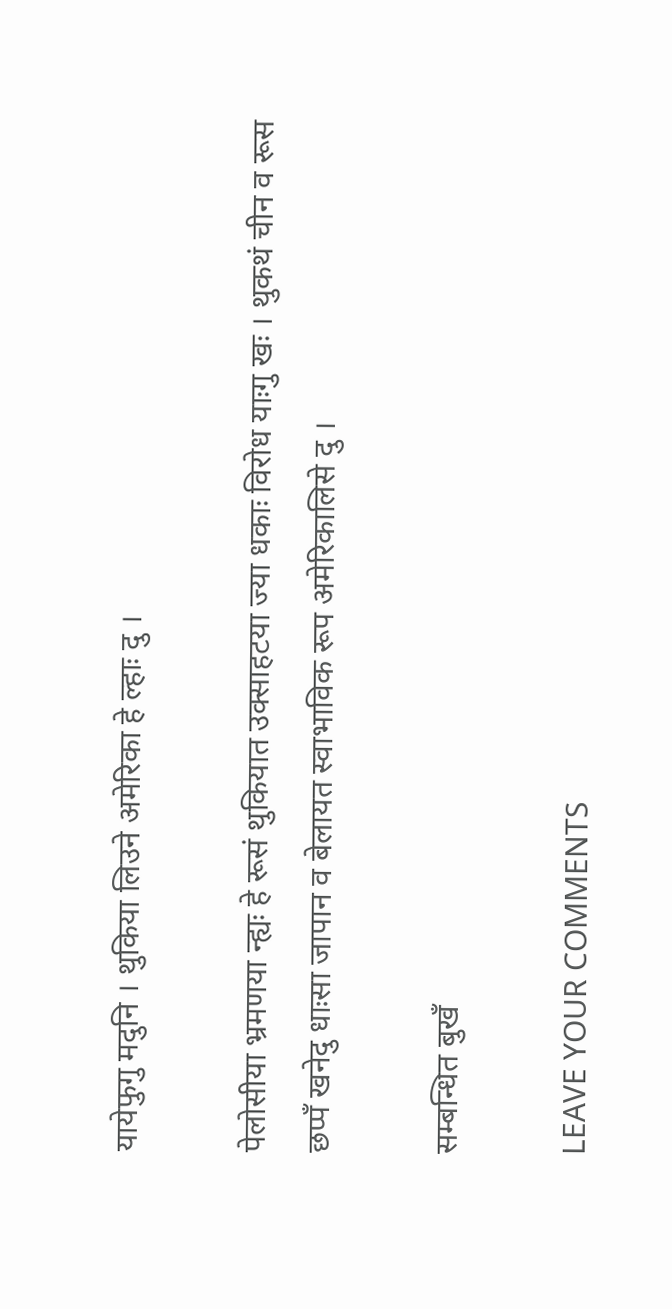यायेफुगु मदुनि । थुकिया लिउने अमेरिका हे ल्हाः दु ।

पेलोसीया भ्रमणया न्ह्यः हे रूसं थुकियात उक्साहटया ज्या धकाः विरोध याःगु खः । थुकथं चीन व रूस छप्पँ खनेदु धाःसा जापान व बेलायत स्वाभाविक रूप अमेरिकालिसे दु ।

सम्बन्धित बुखँ

LEAVE YOUR COMMENTS